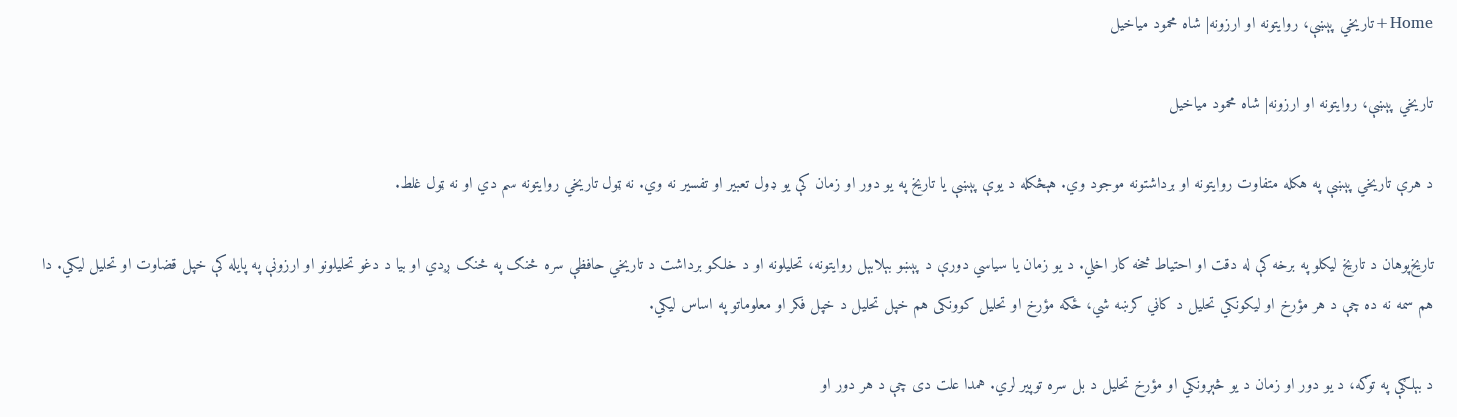Home+تاریخي پېښې، روایتونه او ارزونه| شاه محمود میاخیل

تاریخي پېښې، روایتونه او ارزونه| شاه محمود میاخیل

د هرې تاریخي پېښې په هکله متفاوت روایتونه او برداشتونه موجود وي. هېڅکله د یوې پېښې یا تاریخ په یو دور او زمان کې یو ډول تعبیر او تفسیر نه وي. نه ټول تاریخي روایتونه سم دي او نه ټول غلط.

تاریخ‌پوهان د تاریخ لیکلو په برخه کې له دقت او احتیاط څخه کار اخلي. د یو زمان یا سیاسي دورې د پېښو بېلابېل روایتونه، تحلیلونه او د خلکو برداشت د تاریخي حافظې سره څنګ په څنګ ږدي او بیا د دغو تحلیلونو او ارزونې په پایله کې خپل قضاوت او تحلیل لیکي. دا هم سمه نه ده چې د هر مؤرخ او لیکونکي تحلیل د کاڼي کرښه شي، ځکه مؤرخ او تحلیل کوونکی هم خپل تحلیل د خپل فکر او معلوماتو په اساس لیکي.

د بېلګې په توګه، د یو دور او زمان د یو څېړونکي او مؤرخ تحلیل د بل سره توپیر لري. همدا علت دی چې د هر دور او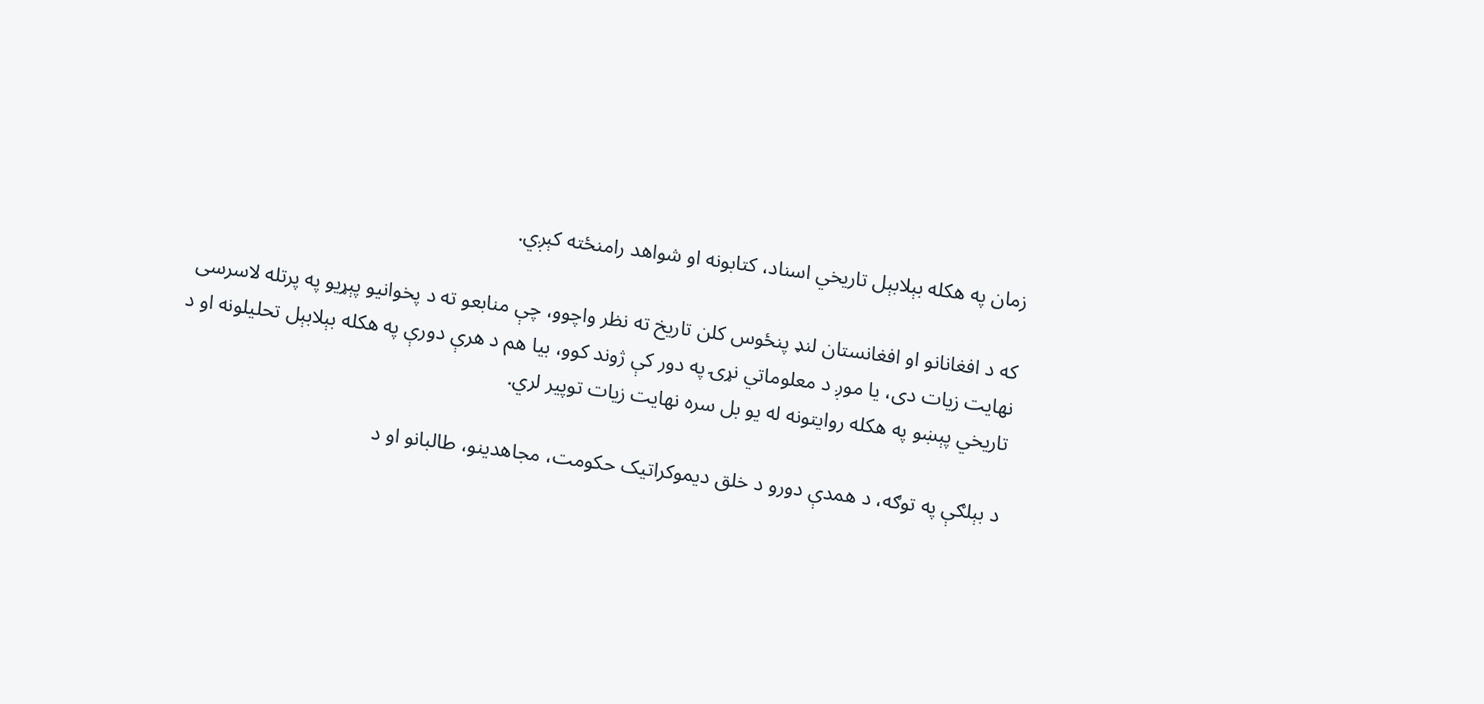زمان په هکله بېلابېل تاریخي اسناد، کتابونه او شواهد رامنځته کېږي.

که د افغانانو او افغانستان لنډ پنځوس کلن تاریخ ته نظر واچوو، چې منابعو ته د پخوانیو پېړیو په پرتله لاسرسی نهایت زیات دی، یا موږ د معلوماتي نړۍ په دور کې ژوند کوو، بیا هم د هرې دورې په هکله بېلابېل تحلیلونه او د تاریخي پېښو په هکله روایتونه له یو بل سره نهایت زیات توپیر لري.

د بېلګې په توګه، د همدې دورو د خلق دیموکراتیک حکومت، مجاهدینو، طالبانو او د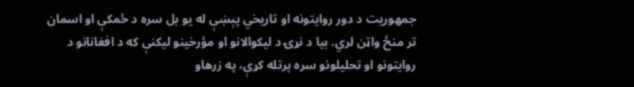جمهوریت د دور روایتونه او تاریخي پېښې له یو بل سره د ځمکې او اسمان تر منځ واټن لري. بیا د نړۍ د لیکوالانو او مؤرخینو لیکنې که د افغانانو د روایتونو او تحلیلونو سره پرتله کړې، په زرهاو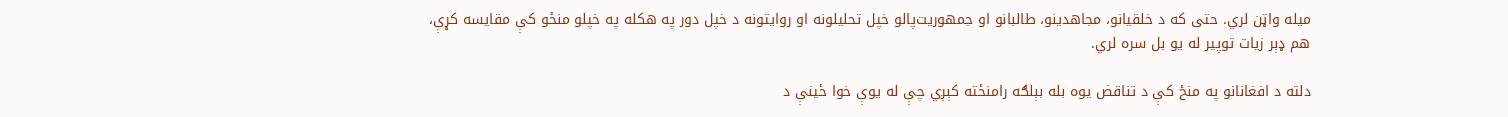میله واټن لري. حتی که د خلقیانو، مجاهدینو، طالبانو او جمهوریت‌پالو خپل تحلیلونه او روایتونه د خپل دور په هکله په خپلو منځو کې مقایسه کړې، هم ډېر زیات توپیر له یو بل سره لري.

دلته د افغانانو په منځ کې د تناقض یوه بله بېلګه رامنځته کېږي چې له یوې خوا ځینې د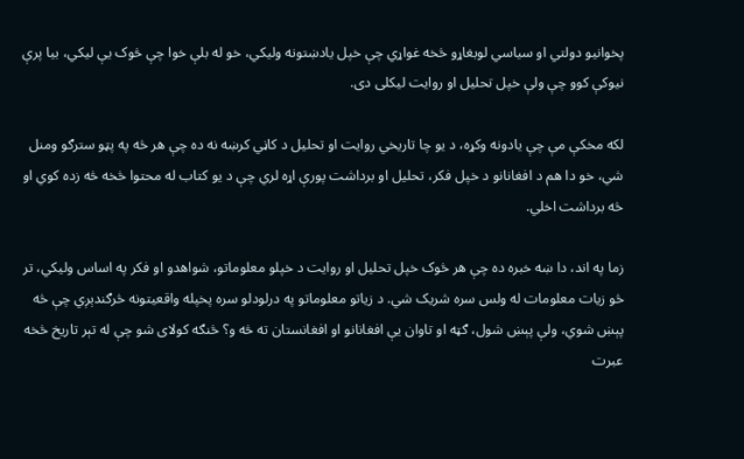پخوانیو دولتي او سیاسي لوبغاړو څخه غواړي چې خپل یادښتونه ولیکي، خو له بلې خوا چې څوک یې لیکي، بیا پرې نیوکې کوو چې ولې خپل تحلیل او روایت لیکلی دی.

لکه مخکې مې چې یادونه وکړه، د یو چا تاریخي روایت او تحلیل د کاڼي کرښه نه ده چې هر څه په پټو سترګو ومنل شي، خو دا هم د افغانانو د خپل فکر، تحلیل او برداشت پورې اړه لري چې د یو کتاب له محتوا څخه څه زده کوي او څه برداشت اخلي.

زما په اند، دا ښه خبره ده چې هر څوک خپل تحلیل او روایت د خپلو معلوماتو، شواهدو او فکر په اساس ولیکي، تر څو زیات معلومات له ولس سره شریک شي. د زیاتو معلوماتو په درلودلو سره پخپله واقعیتونه څرګندېږي چې څه پېښ شوي، ولې پېښ شول، ګټه او تاوان یې افغانانو او افغانستان ته څه و؟ څنګه کولای شو چې له تېر تاریخ څخه عبرت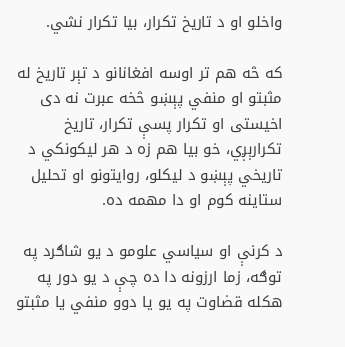واخلو او د تاریخ تکرار، بیا تکرار نشي.

که څه هم تر اوسه افغانانو د تېر تاریخ له مثبتو او منفي پېښو څخه عبرت نه دی اخیستی او تکرار پسې تکرار، تاریخ تکرارېږي، خو بیا هم زه د هر لیکونکي د تاریخي پېښو د لیکلو، روایتونو او تحلیل ستاینه کوم او دا مهمه ده.

د کرنې او سیاسي علومو د یو شاګرد په توګه، زما ارزونه دا ده چې د یو دور په هکله قضاوت په یو یا دوو منفي یا مثبتو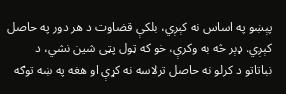پېښو په اساس نه کېږي، بلکې قضاوت د هر دور په حاصل کېږي. ډېر څه به وکرې، خو که ټول پټی شین نشي، د نباتاتو د کرلو نه حاصل ترلاسه نه کړې او هغه په ښه توګه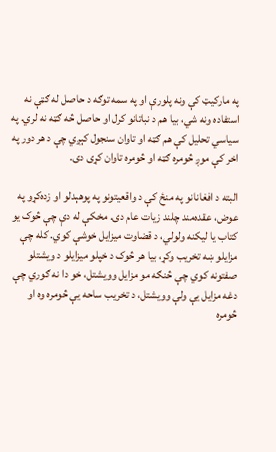په مارکیټ کې ونه پلورې او په سمه توګه د حاصل له ګټې نه استفاده ونه شي، بیا هم د نباتانو کرل او حاصل څه ګټه نه لري. په سیاسي تحلیل کې هم ګټه او تاوان سنجول کېږي چې د هر دور په اخر کې موږ څومره ګټه او څومره تاوان کړی دی.

البته د افغانانو په منځ کې د واقعیتونو په پوهېدلو او زده‌کړو په عوض، عقده‌مند چلند زیات عام دی. مخکې له دې چې څوک یو کتاب یا لیکنه ولولي، د قضاوت میزایل خوشې کوي. کله چې مزایلو ښه تخریب وکړ، بیا هر څوک د خپلو میزایلو د ویشتلو صفتونه کوي چې څنګه مو مزایل وویشتل، خو دا نه ګوري چې دغه مزایل یې ولې وویشتل، د تخریب ساحه یې څومره وه او څومره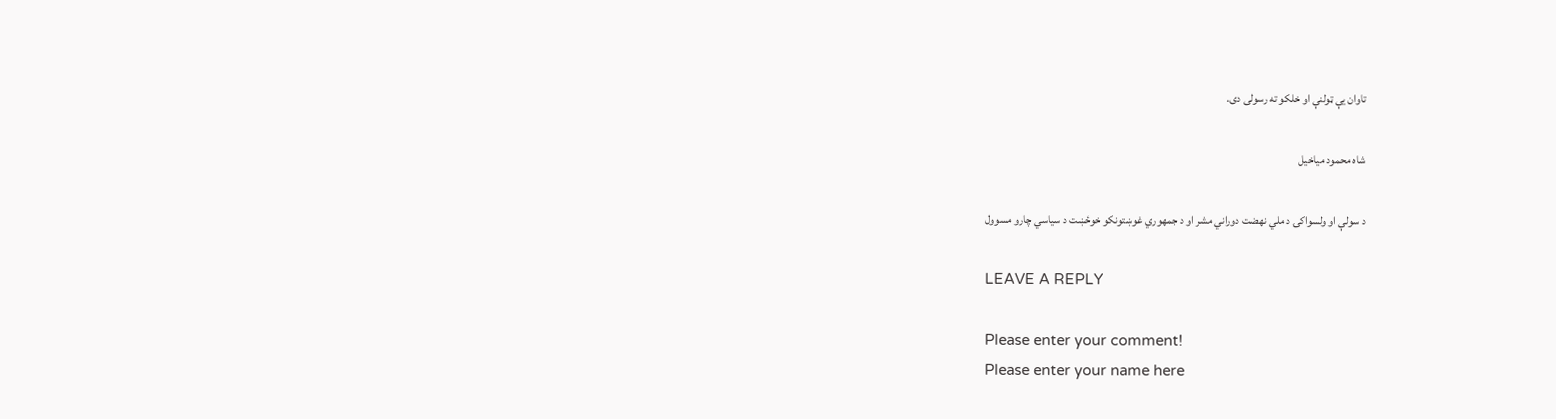تاوان یې ټولنې او خلکو ته رسولی دی.

شاه محمود میاخیل

د سولې او ولسواکۍ د ملي نهضت دوراني مشر او د جمهوري غوښتونکو خوځښت د سیاسي چارو مسوول

LEAVE A REPLY

Please enter your comment!
Please enter your name here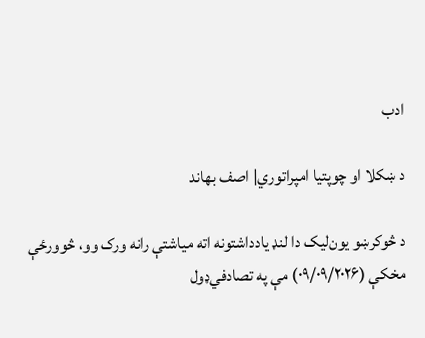ادب

د ښکلا او چوپتیا امپراتوري| اصف بهاند

د څوکرښو یون‌لیک دا لنډ یادداشتونه اته میاشتې رانه ورک وو، څوورځې مخکې (۰۹/۰۹/۲۰۲۶) مې په تصادفي‌ډول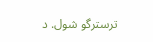ترسترگو شول. د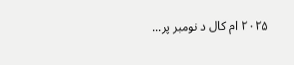۲۰۲۵ ام کال د نومبر پر...